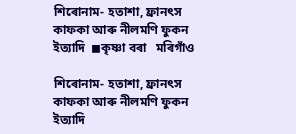শিৰোনাম- হতাশা, ফ্ৰানৎস কাফকা আৰু নীলমণি ফুকন ইত্যাদি  ◼কৃষ্ণা বৰা   মৰিগাঁও

শিৰোনাম- হতাশা, ফ্ৰানৎস কাফকা আৰু নীলমণি ফুকন ইত্যাদি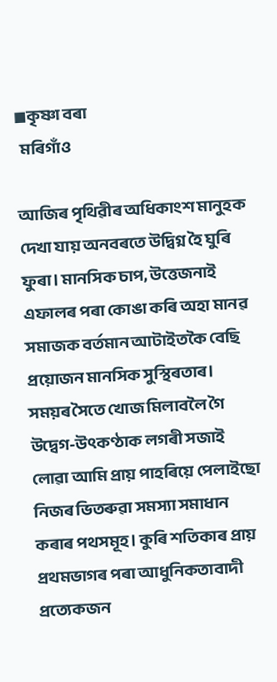◼কৃষ্ণা বৰা
  মৰিগাঁও

আজিৰ পৃথিৱীৰ অধিকাংশ মানুহক দেখা যায় অনবৰতে উদ্বিগ্ন হৈ ঘুৰি ফুৰা। মানসিক চাপ, উত্তেজনাই এফালৰ পৰা কোঙা কৰি অহা মানৱ সমাজক বৰ্তমান আটাইতকৈ বেছি প্ৰয়োজন মানসিক সুস্থিৰতাৰ। সময়ৰ সৈতে খোজ মিলাবলৈ গৈ উদ্বেগ-উৎকণ্ঠাক লগৰী সজাই লোৱা আমি প্ৰায় পাহৰিয়ে পেলাইছো নিজৰ ভিতৰুৱা সমস্যা সমাধান কৰাৰ পথসমূহ। কুৰি শতিকাৰ প্ৰায় প্ৰথমভাগৰ পৰা আধুনিকতাবাদী প্ৰত্যেকজন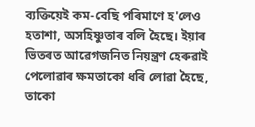ব্যক্তিয়েই কম-বেছি পৰিমাণে হ'লেও হতাশা, অসহিষ্ণুতাৰ বলি হৈছে। ইয়াৰ ভিতৰত আৱেগজনিত নিয়ন্ত্রণ হেৰুৱাই পেলোৱাৰ ক্ষমতাকো ধৰি লোৱা হৈছে, তাকো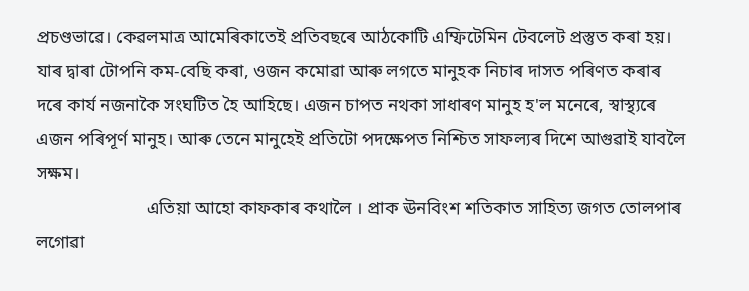প্ৰচণ্ডভাৱে। কেৱলমাত্ৰ আমেৰিকাতেই প্ৰতিবছৰে আঠকোটি এম্ফিটেমিন টেবলেট প্ৰস্তুত কৰা হয়। যাৰ দ্বাৰা টোপনি কম-বেছি কৰা, ওজন কমোৱা আৰু লগতে মানুহক নিচাৰ দাসত পৰিণত কৰাৰ দৰে কাৰ্য নজনাকৈ সংঘটিত হৈ আহিছে। এজন চাপত নথকা সাধাৰণ মানুহ হ'ল মনেৰে, স্বাস্থ্যৰে এজন পৰিপূৰ্ণ মানুহ। আৰু তেনে মানুহেই প্ৰতিটো পদক্ষেপত নিশ্চিত সাফল্যৰ দিশে আগুৱাই যাবলৈ সক্ষম।
                         এতিয়া আহো কাফকাৰ কথালৈ । প্ৰাক ঊনবিংশ শতিকাত সাহিত্য জগত তোলপাৰ লগোৱা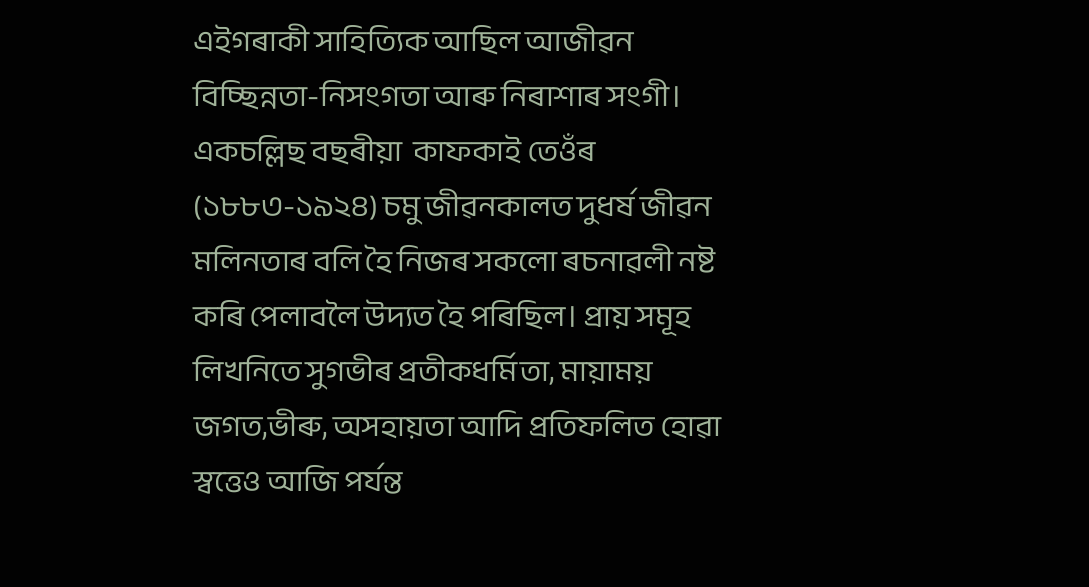এইগৰাকী সাহিত্যিক আছিল আজীৱন বিচ্ছিন্নতা-নিসংগতা আৰু নিৰাশাৰ সংগী। একচল্লিছ বছৰীয়া  কাফকাই তেওঁৰ (১৮৮৩-১৯২৪) চমু জীৱনকালত দুধৰ্ষ জীৱন মলিনতাৰ বলি হৈ নিজৰ সকলো ৰচনাৱলী নষ্ট কৰি পেলাবলৈ উদ্যত হৈ পৰিছিল। প্ৰায় সমূহ লিখনিতে সুগভীৰ প্ৰতীকধৰ্মিতা, মায়াময় জগত,ভীৰু, অসহায়তা আদি প্ৰতিফলিত হোৱা স্বত্তেও আজি পৰ্যন্ত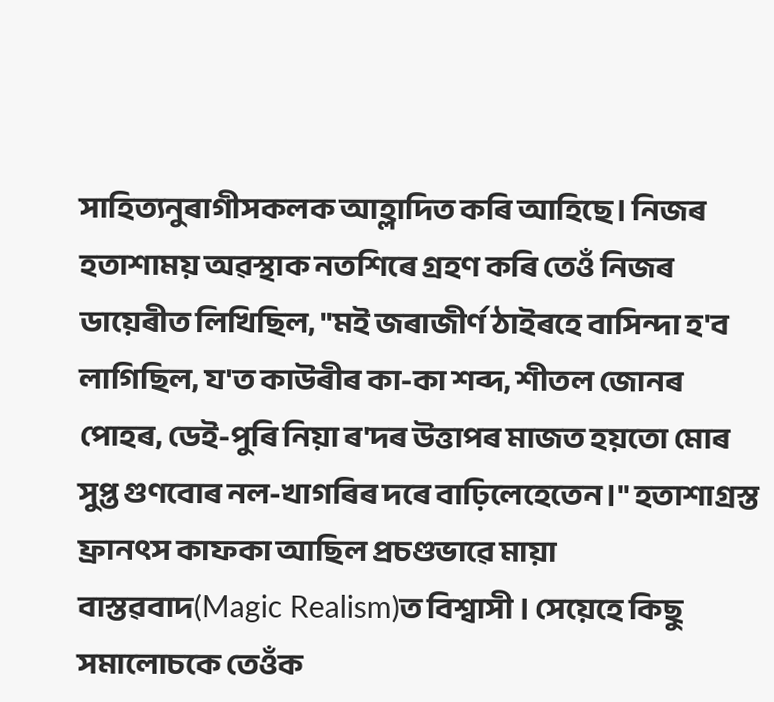সাহিত্যনুৰাগীসকলক আহ্লাদিত কৰি আহিছে। নিজৰ হতাশাময় অৱস্থাক নতশিৰে গ্ৰহণ কৰি তেওঁ নিজৰ ডায়েৰীত লিখিছিল, "মই জৰাজীৰ্ণ ঠাইৰহে বাসিন্দা হ'ব লাগিছিল, য'ত কাউৰীৰ কা-কা শব্দ, শীতল জোনৰ পোহৰ, ডেই-পুৰি নিয়া ৰ'দৰ উত্তাপৰ মাজত হয়তো মোৰ সুপ্ত গুণবোৰ নল-খাগৰিৰ দৰে বাঢ়িলেহেতেন।" হতাশাগ্রস্ত ফ্ৰানৎস কাফকা আছিল প্ৰচণ্ডভাৱে মায়া বাস্তৱবাদ(Magic Realism)ত বিশ্বাসী । সেয়েহে কিছু সমালোচকে তেওঁক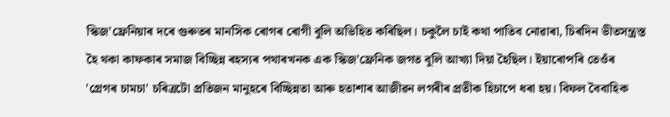স্কিজ'ফ্ৰেনিয়াৰ দৰে গুৰুতৰ মানসিক ৰোগৰ ৰোগী বুলি অভিহিত কৰিছিল। চকুলৈ চাই কথা পাতিব নোৱাৰা, চিৰদিন ভীতসন্ত্রস্ত হৈ থকা কাফকাৰ সমাজ বিচ্ছিন্ন ৰহস্যৰ পথাৰখনক এক স্কিজ'ফ্ৰেনিক জগত বুলি আখ্যা দিয়া হৈছিল। ইয়াৰোপৰি তেওঁৰ 'গ্ৰেগৰ চামচা' চৰিত্ৰটো প্ৰতিজন মানুহৰে বিচ্ছিন্নতা আৰু হতাশাৰ আজীৱন লগৰীৰ প্ৰতীক হিচাপে ধৰা হয়। বিফল বৈবাহিক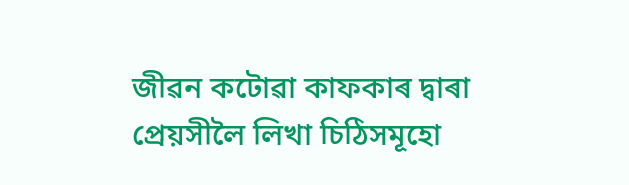জীৱন কটোৱা কাফকাৰ দ্বাৰা প্ৰেয়সীলৈ লিখা চিঠিসমূহো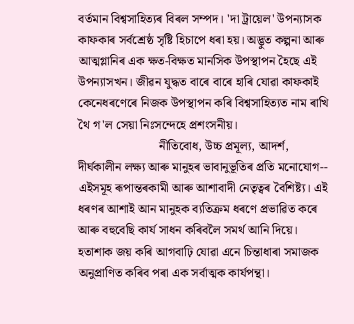বৰ্তমান বিশ্বসাহিত্যৰ বিৰল সম্পদ। 'দা ট্ৰায়েল' উপন্যাসক কাফকাৰ সৰ্বশ্ৰেষ্ঠ সৃষ্টি হিচাপে ধৰা হয়। অদ্ভুত কল্পনা আৰু আত্মগ্লানিৰ এক ক্ষত-বিক্ষত মানসিক উপস্থাপন হৈছে এই উপন্যাসখন। জীৱন যুদ্ধত বাৰে বাৰে হাৰি যোৱা কাফকাই কেনেধৰণেৰে নিজক উপস্থাপন কৰি বিশ্বসাহিত্যত নাম ৰাখি থৈ গ'ল সেয়া নিঃসন্দেহে প্ৰশংসনীয়।
                          নীতিবোধ, উচ্চ প্ৰমূল্য, আদৰ্শ, দীর্ঘকালীন লক্ষ্য আৰু মানুহৰ ভাবানুভূতিৰ প্ৰতি মনোযোগ-- এইসমূহ ৰূপান্তৰকামী আৰু আশাবাদী নেতৃত্বৰ বৈশিষ্ট্য। এই ধৰণৰ আশাই আন মানুহক ব্যতিক্রম ধৰণে প্ৰভাৱিত কৰে আৰু বহুবেছি কাৰ্য সাধন কৰিবলৈ সমৰ্থ আনি দিয়ে। হতাশাক জয় কৰি আগবাঢ়ি যোৱা এনে চিন্তাধাৰা সমাজক অনুপ্রাণিত কৰিব পৰা এক সৰ্বাত্মক কাৰ্যপন্থা।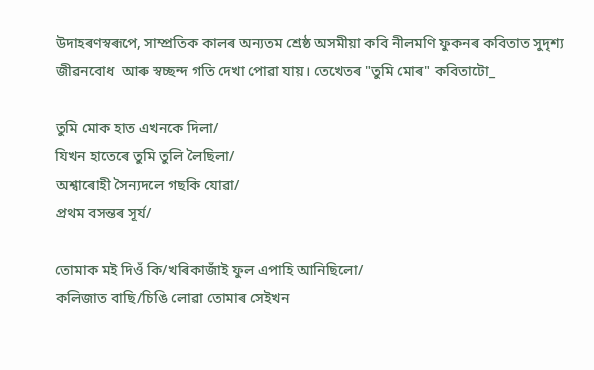উদাহৰণস্বৰূপে, সাম্প্রতিক কালৰ অন্যতম শ্রেষ্ঠ অসমীয়া কবি নীলমণি ফুকনৰ কবিতাত সুদৃশ্য জীৱনবোধ  আৰু স্বচ্ছন্দ গতি দেখা পোৱা যায়। তেখেতৰ "তুমি মোৰ" কবিতাটো_

তুমি মোক হাত এখনকে দিলা/
যিখন হাতেৰে তুমি তুলি লৈছিলা/
অশ্বাৰোহী সৈন্যদলে গছকি যোৱা/
প্ৰথম বসন্তৰ সূৰ্য/

তোমাক মই দিওঁ কি/খৰিকাজাঁই ফুল এপাহি আনিছিলো/
কলিজাত বাছি/চিঙি লোৱা তোমাৰ সেইখন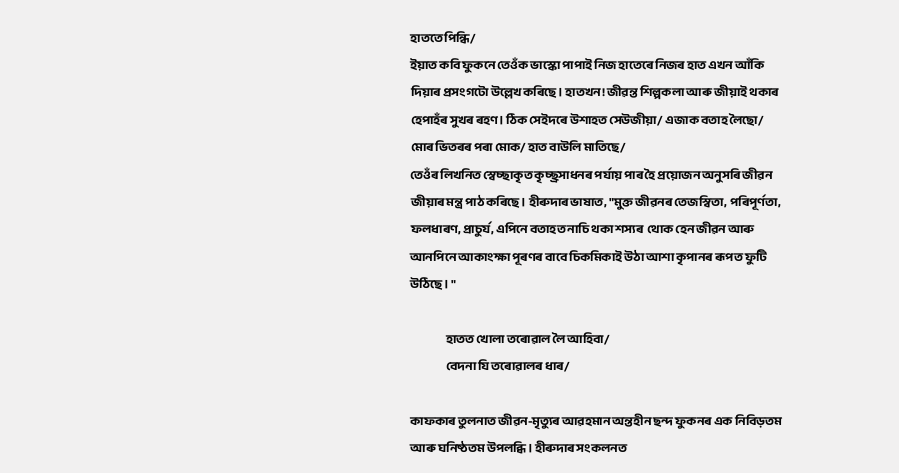হাততে পিন্ধি/
ইয়াত কবি ফুকনে তেওঁক ভাস্কো পাপাই নিজ হাতেৰে নিজৰ হাত এখন আঁকি দিয়াৰ প্ৰসংগটো উল্লেখ কৰিছে। হাতখন! জীৱন্ত শিল্পকলা আৰু জীয়াই থকাৰ হেপাহঁৰ সুখৰ ৰহণ। ঠিক সেইদৰে উশাহত সেউজীয়া/ এজাক বতাহ লৈছো/
মোৰ ভিতৰৰ পৰা মোক/ হাত বাউলি মাতিছে/
তেওঁৰ লিখনিত স্বেচ্ছাকৃত কৃচ্ছ্রসাধনৰ পৰ্যায় পাৰ হৈ প্ৰয়োজন অনুসৰি জীৱন জীয়াৰ মন্ত্র পাঠ কৰিছে। হীৰুদাৰ ভাষাত, "মুক্ত জীৱনৰ তেজস্বিতা, পৰিপূৰ্ণতা, ফলধাৰণ, প্ৰাচুৰ্য, এপিনে বতাহত নাচি থকা শস্যৰ  থোক হেন জীৱন আৰু আনপিনে আকাংক্ষা পূৰণৰ বাবে চিকমিকাই উঠা আশা কৃপানৰ ৰূপত ফুটি উঠিছে। "

                  হাতত খোলা তৰোৱাল লৈ আহিবা/
                  বেদনা যি তৰোৱালৰ ধাৰ/

কাফকাৰ তুলনাত জীৱন-মৃত্যুৰ আৱহমান অন্তহীন ছন্দ ফুকনৰ এক নিবিড়তম আৰু ঘনিষ্ঠতম উপলব্ধি। হীৰুদাৰ সংকলনত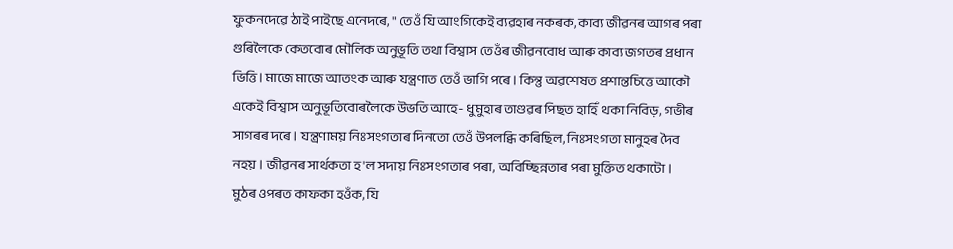ফুকনদেৱে ঠাই পাইছে এনেদৰে, " তেওঁ যি আংগিকেই ব্যৱহাৰ নকৰক, কাব্য জীৱনৰ আগৰ পৰা গুৰিলৈকে কেতবোৰ মৌলিক অনুভূতি তথা বিশ্বাস তেওঁৰ জীৱনবোধ আৰু কাব্য জগতৰ প্ৰধান ভিত্তি। মাজে মাজে আতংক আৰু যন্ত্রণাত তেওঁ ভাগি পৰে। কিন্তু অৱশেষত প্ৰশান্তচিত্তে আকৌ একেই বিশ্বাস অনুভূতিবোৰলৈকে উভতি আহে- ধুমুহাৰ তাণ্ডৱৰ পিছত হাহিঁ থকা নিবিড়, গভীৰ সাগৰৰ দৰে। যন্ত্রণাময় নিঃসংগতাৰ দিনতো তেওঁ উপলব্ধি কৰিছিল, নিঃসংগতা মানুহৰ দৈব নহয়। জীৱনৰ সাৰ্থকতা হ'ল সদায় নিঃসংগতাৰ পৰা, অবিচ্ছিন্নতাৰ পৰা মুক্তিত থকাটো।
মুঠৰ ওপৰত কাফকা হওঁক, যি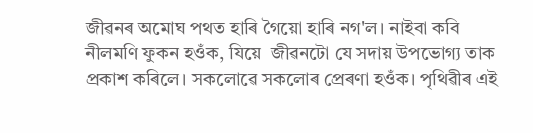জীৱনৰ অমোঘ পথত হাৰি গৈয়ো হাৰি নগ'ল। নাইবা কবি নীলমণি ফুকন হওঁক, যিয়ে  জীৱনটো যে সদায় উপভোগ্য তাক প্ৰকাশ কৰিলে। সকলোৱে সকলোৰ প্ৰেৰণা হওঁক। পৃথিৱীৰ এই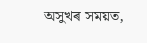অসুখৰ সময়ত,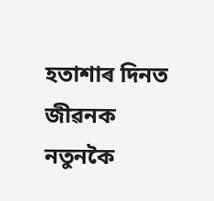হতাশাৰ দিনত জীৱনক নতুনকৈ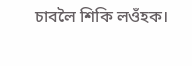চাবলৈ শিকি লওঁহক।